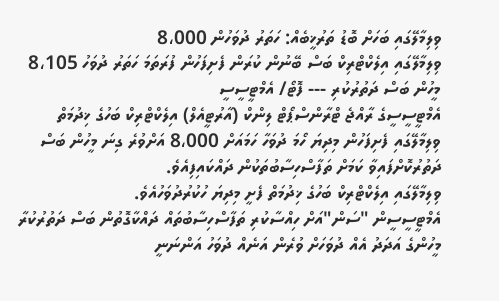ވިލިމާލޭގައި ބަހަށް ބޮޑު ތަރުޚީބެއް: ހަތަރު ދުވަހުން 8،000
ވިލިމާލޭގައި އިލެކްޓްރިކް ބަސް ބޭނުން ކުރަން ފެށިފަހުން ފުރަތަމަ ހަތަރު ދުވަހު 8،105 މީހުން ބަސް ދަތުރުކުރި --- ފޮޓޯ/ އެމްޓީސީސީ
އެމްޓީސީސީގެ ރާއްޖެ ޓްރާންސްޕޯޓް ލިންކް (އާރުޓީއެލް) އިލެކްޓްރިކް ބަހުގެ ޚިދުމަތް ވިލިމާލޭގައި ފެށިފަހުން މިދިޔަ ހޯމަ ދުވަހާ ހަމައަށް 8،000 އަށްވުރެ ގިނަ މީހުން ބަސް ދަތުރުކޮށްފައިވާ ކަމަށް ތަފާސްހިސާބުތަކުން ދައްކައިފިއެވެ.
ވިލިމާލޭގައި އިލެކްޓްރިކް ބަހުގެ ޚިދުމަތް ފެށީ މިދިޔަ ހުކުރުދުވަހުއެވެ.
އެމްޓީސީސީން "ސަން"އަށް ހިއްސާކުރި ތަފާސްހިސާބުތައް ދައްކާގޮތުން ބަސް ދަތުރުކުރާ މީހުންގެ އަދަދު އެއް ދުވަހަށް ވުރެން އަނެއް ދުވަހު އަންނަނީ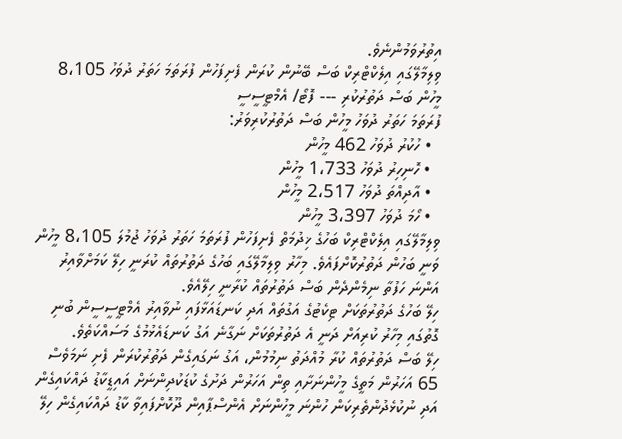އިތުރުވަމުންނެވެ.
ވިލިމާލޭގައި އިލެކްޓްރިކް ބަސް ބޭނުން ކުރަން ފެށިފަހުން ފުރަތަމަ ހަތަރު ދުވަހު 8،105 މީހުން ބަސް ދަތުރުކުރި --- ފޮޓޯ/ އެމްޓީސީސީ
ފުރަތަމަ ހަތަރު ދުވަހު މީހުން ބަސް ދަތުރުކުރިވަރު:
  • ހުކުރު ދުވަހު 462 މީހުން
  • ހޮނިހިރު ދުވަހު 1،733 މީހުން
  • އާދިއްތަ ދުވަހު 2،517 މީހުން
  • ހޯމަ ދުވަހު 3،397 މީހުން
ވިލިމާލޭގައި އިލެކްޓްރިކް ބަހުގެ ޚިދުމަތް ފެށިފަހުން ފުރަތަމަ ހަތަރު ދުވަހު ޖުމުލަ 8،105 މީހުން ވަނީ ބަހުން ދަތުރުކޮށްފައެވެ. މިހާރު ވިލިމާލޭގައި ބަހުގެ ދަތުރުތައް ކުރަނީ ހިލޭ ކަމަށްވާއިރު އަންނަ ހަފުތާ ނިމެންދެން ބަސް ދަތުރުތައް ކުރާނީ ހިލޭއެވެ.
ހިލޭ ބަހުގެ ދަތުރުތަކަށް ޓިކެޓުގެ އަގުތައް އަދި ކަނޑައަޅާފައި ނުވާއިރު އެމްޓީސީސީން ބުނި ގޮތުގައި މިހާރު ކުރިއަށް ދަނީ އެ ދަތުރުތަކަށް ނަގާނެ އަގު ކަނޑައެޅުމުގެ މަސައްކަތެވެ.
ހިލޭ ބަސް ދަތުރުތައް ކުރާ މުއްދަތު ނިމުމުން، އަގު ނަގައިގެން ދަތުރުކުރަން ފެށި ނަމަވެސް 65 އަހަރުން މަތީގެ މީހުންނަށާއި ތިން އަހަރުން ދަށުގެ ކުޑަކުދިންނަށް އައިޑީކާޑު ދައްކައިގެން އަދި ނުކުޅެދުންތެރިކަން ހުންނަ މީހުންނަށް އެންސްޕާއިން ދޫކޮށްފައިވާ ކާޑު ދައްކައިގެން ހިލޭ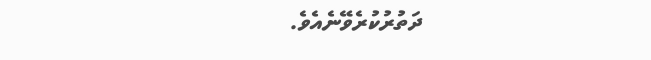ދަތުރުކުރެވޭނެއެވެ.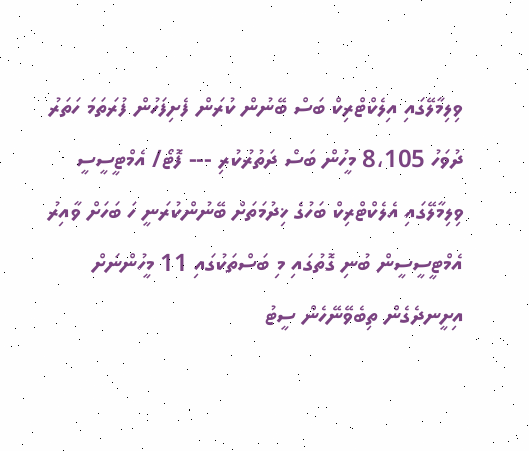ވިލިމާލޭގައި އިލެކްޓްރިކް ބަސް ބޭނުން ކުރަން ފެށިފަހުން ފުރަތަމަ ހަތަރު ދުވަހު 8،105 މީހުން ބަސް ދަތުރުކުރި --- ފޮޓޯ/ އެމްޓީސީސީ
ވިލިމާލޭގައި އެލެކްޓްރިކް ބަހުގެ ޚިދުމަތަށް ބޭނުންކުރަނީ ހަ ބަހަށް ވާއިރު އެމްޓީސީސީން ބުނި ގޮތުގައި މި ބަސްތަކުގައި 11 މީހުންނަށް އިށީނދެގެން ތިބެވޭނޭހެން ސީޓު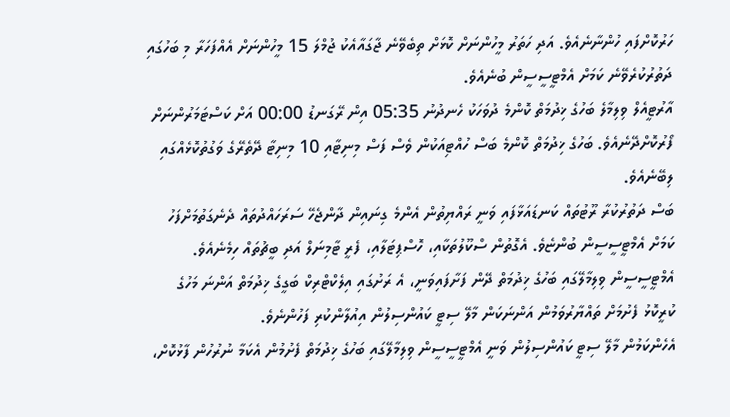ހަރުކޮށްފައި ހުންނާނެއެވެ. އަދި ހަތަރު މީހުންނަށް ކޮޅަށް ތިބެވޭނެ ޖާގައާއެކު ޖުމްލަ 15 މީހުންނަށް އެއްފަހަރާ މި ބަހުގައި ދަތުރުކުރެވޭނެ ކަމަށް އެމްޓީސީސީން ބުނެއެވެ.
އާރުޓީއެލް ވިލިމާލެ ބަހުގެ ޚިދުމަތް ކޮންމެ ދުވަހަކު ހެނދުނު 05:35 އިން ރޭގަނޑު 00:00 އަށް ކަސްޓަމަރުންނަށް ފޯރުކޮށްދޭނެއެވެ. ބަހުގެ ޚިދުމަތް ކޮންމެ ބަސް ހުއްޓިއަކުން ވެސް ފަސް މިނިޓާއި 10 މިނިޓާ ދޭތެރޭގެ ވަގުތުކޮޅެއްގައި ލިބޭނެއެވެ.
ބަސް ދަތުރުކުރާ ރޫޓުތައް ކަނޑައަޅާފައި ވަނީ ރައްޔިތުން އެންމެ ގިނައިން ދާންޖެހޭ ސަރަހައްދުތައް ދެނެގަތުމަށްފަހު ކަމަށް އެމްޓީސީސީން ބުންޏެވެ. އެގޮތުން ސްކޫލުތަކާއި، ހޮސްޕިޓަލާއި، ފެރީ ޓާމިނަލް އަދި ބީޗުތައް ހިމެނެއެވެ.
އެމްޓީސީސީން ވިލިމާލޭގައި ބަހުގެ ޚިދުމަތް ދޭން ފަށާފައިވަނީ، އެ ރަށުގައި އިލެކްޓްރިކް ބަގީގެ ޚިދުމަތް އަންނަ މަހުގެ ކުރީކޮޅު ފެށުމަށް ތައްޔާރުވަމުން އަންނަކަން މާލޭ ސިޓީ ކައުންސިލުން އިއުލާންކުރި ފަހުންނެވެ.
އެހެންކަމުން މާލޭ ސިޓީ ކައުންސިލުން ވަނީ އެމްޓީސީސީން ވިލިމާލޭގައި ބަހުގެ ޚިދުމަތް ފެށުމުން އެކަމާ ނުރުހުން ފާޅުކޮށް،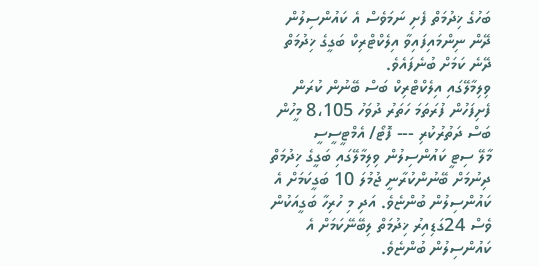ބަހުގެ ޚިދުމަތް ފެށި ނަމަވެސް އެ ކައުންސިލުން ދޭން ނިންމައިފައިވާ އިލެކްޓްރިކް ބަގީގެ ޚިދުމަތް ދޭނެ ކަމަށް ބުނެފައެވެ.
ވިލިމާލޭގައި އިލެކްޓްރިކް ބަސް ބޭނުން ކުރަން ފެށިފަހުން ފުރަތަމަ ހަތަރު ދުވަހު 8،105 މީހުން ބަސް ދަތުރުކުރި --- ފޮޓޯ/ އެމްޓީސީސީ
މާލޭ ސިޓީ ކައުންސިލުން ވިލިމާލޭގައި ބަގީގެ ޚިދުމަތް ދިނުމަށް ބޭނުންކުރާނީ ޖުމުލަ 10 ބަގީކަމަށް އެ ކައުންސިލުން ބުންޏެވެ. އަދި މި ހުރިހާ ބަގީއަކުން ވެސް 24ގަޑިއިރު ޚިދުމަތް ލިބޭނޭކަމަށް އެ ކައުންސިލުން ބުންޏެވެ.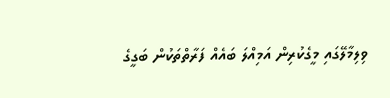ވިލިމާލޭގައި މީގެކުރިން އަމިއްލަ ބައެއް ފަރާތްތަކުން ބަގީގެ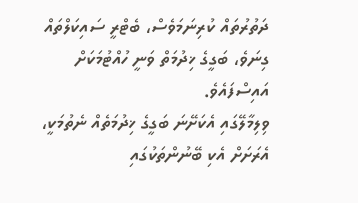ދަތުރުތައް ކުރިނަމަވެސް، ބެޓްރީ ސައިކަލްތައް ގިނަވެ، ބަގީގެ ޚިދުމަތް ވަނީ ހުއްޓުމަކަށް އައިސްފައެވެ.
ވިލިމާލޭގައި އެކަށޭނަ ބަގީގެ ޚިދުމަތެއް ނެތުމަކީ، އެރަށަށް އެކި ބޭނުންތަކުގައި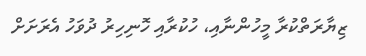ޒިޔާރަތްކުރާ މީހުންނާއި، ހުކުރާއި ހޮނިހިރު ދުވަހު އެރަށަށް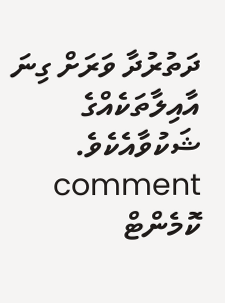ދަތުރުދާ ވަރަށް ގިނަ އާއިލާތަކެއްގެ ޝަކުވާއެކެވެ.
comment ކޮމެންޓް